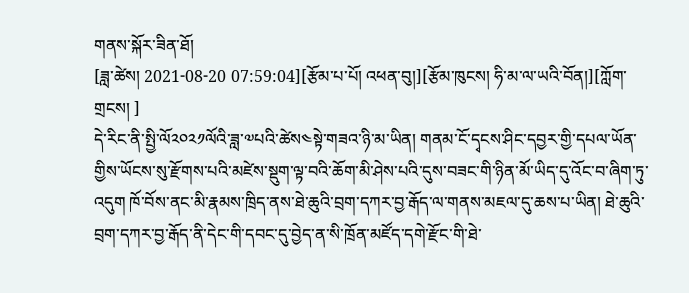གནས་སྐོར་ཟིན་ཐོ།
[ཟླ་ཚེས། 2021-08-20 07:59:04][རྩོམ་པ་པོ། འཕན་བུ།][རྩོམ་ཁུངས། ཧི་མ་ལ་ཡའི་བོན།][ཀློག་གྲངས། ]
དེ་རིང་ནི་སྤྱི་ལོ༢༠༢༡ལོའི་ཟླ་༧པའི་ཚེས༤སྟེ་གཟའ་ཉི་མ་ཡིན། གནམ་ངོ་དྭངས་ཤིང་དབྱར་གྱི་དཔལ་ཡོན་གྱིས་ཡོངས་སུ་རྫོགས་པའི་མཛེས་སྡུག་ལྟ་བའི་ཆོག་མི་ཤེས་པའི་དུས་བཟང་གི་ཉིན་མོ་ཡིད་དུ་འོང་བ་ཞིག་ཏུ་འདུག ཁོ་བོས་ནང་མི་རྣམས་ཁྲིད་ནས་ཐེ་ཆུའི་བྲག་དཀར་བྱ་རྒོད་ལ་གནས་མཇལ་དུ་ཆས་པ་ཡིན། ཐེ་ཆུའི་བྲག་དཀར་བྱ་རྒོད་ནི་དེང་གི་དབང་དུ་བྱེད་ན་སི་ཁྲོན་མཛོད་དགེ་རྫོང་གི་ཐེ་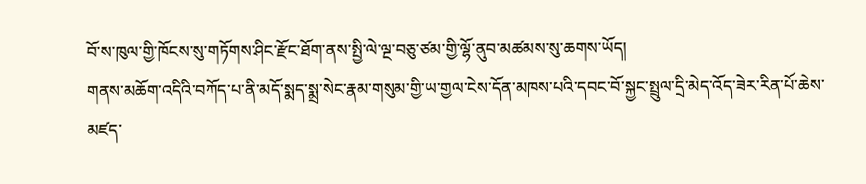བོ་ས་ཁུལ་གྱི་ཁོངས་སུ་གཏོགས་ཤིང་རྫོང་ཐོག་ནས་སྤྱི་ལེ་ལྔ་བཅུ་ཙམ་གྱི་ལྷོ་ནུབ་མཚམས་སུ་ཆགས་ཡོད།
གནས་མཆོག་འདིའི་བཀོད་པ་ནི་མདོ་སྨད་སྨྲ་སེང་རྣམ་གསུམ་གྱི་ཡ་གྱལ་ངེས་དོན་མཁས་པའི་དབང་བོ་སྐྱང་སྤྲུལ་དྲི་མེད་འོད་ཟེར་རིན་པོ་ཆེས་མཛད་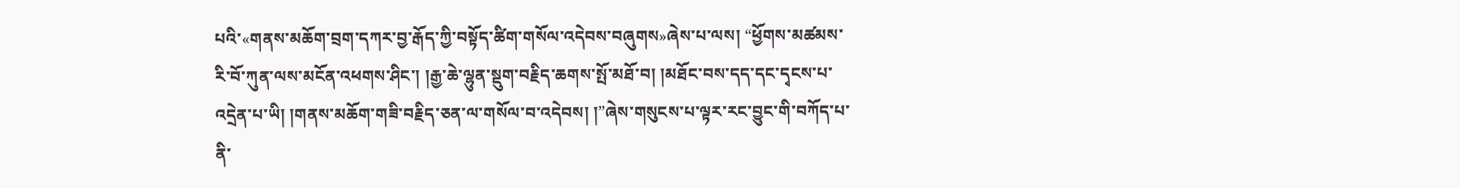པའི་«གནས་མཆོག་བྲག་དཀར་བྱ་རྒོད་ཀྱི་བསྟོད་ཚིག་གསོལ་འདེབས་བཞུགས»ཞེས་པ་ལས། “ཕྱོགས་མཚམས་རི་བོ་ཀུན་ལས་མངོན་འཕགས་ཤིང་། །རྒྱ་ཆེ་ལྷུན་སྡུག་བརྗིད་ཆགས་སྤོ་མཐོ་བ། །མཐོང་བས་དད་དང་དྭངས་པ་འདྲེན་པ་ཡི། །གནས་མཆོག་གཟི་བརྗིད་ཅན་ལ་གསོལ་བ་འདེབས། །”ཞེས་གསུངས་པ་ལྟར་རང་བྱུང་གི་བཀོད་པ་ནི་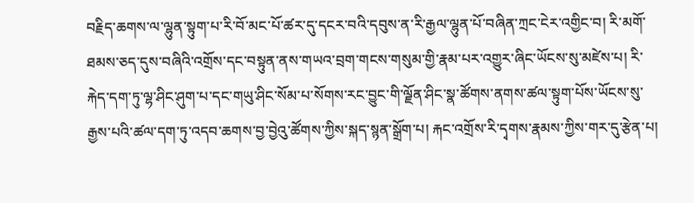བརྗིད་ཆགས་ལ་ལྷུན་སྟུག་པ་རི་བོ་མང་པོ་ཚར་དུ་དངར་བའི་དབུས་ན་རི་རྒྱལ་ལྷུན་པོ་བཞིན་ཀྲང་ངེར་འགྱིང་བ། རི་མགོ་ཐམས་ཅད་དུས་བཞིའི་འགྲོས་དང་བསྟུན་ནས་གཡའ་བྲག་གངས་གསུམ་གྱི་རྣམ་པར་འགྱུར་ཞིང་ཡོངས་སུ་མཛེས་པ། རི་རྐེད་དག་ཏུ་ལྷ་ཤིང་ཤུག་པ་དང་གཡུ་ཤིང་སོམ་པ་སོགས་རང་བྱུང་གི་ལྗོན་ཤིང་སྣ་ཚོགས་ནགས་ཚལ་སྟུག་པོས་ཡོངས་སུ་རྒྱས་པའི་ཚལ་དག་ཏུ་འདབ་ཆགས་བྱ་བྱེའུ་ཚོགས་ཀྱིས་སྐད་སྙན་སྒྲོག་པ། རྐང་འགྲོས་རི་དྭགས་རྣམས་ཀྱིས་གར་དུ་རྩེན་པ།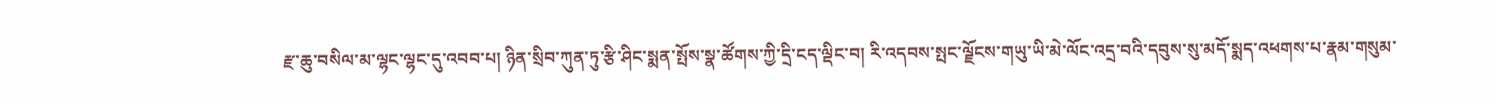རྫ་ཆུ་བསིལ་མ་ལྷང་ལྷང་དུ་འབབ་པ། ཉིན་སྲིབ་ཀུན་ཏུ་རྩི་ཤིང་སྨན་སྤོས་སྣ་ཚོགས་ཀྱི་དྲི་ངད་ལྡིང་བ། རི་འདབས་སྤང་ལྗོངས་གཡུ་ཡི་མེ་ལོང་འདྲ་བའི་དབུས་སུ་མདོ་སྨད་འཕགས་པ་རྣམ་གསུམ་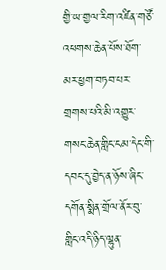གྱི་ཡ་གྱལ་རིག་འཛིན་གཙོ་འཕགས་ཆེན་པོས་ཐོག་མར་ཕྱག་བཏབ་པར་གྲགས་པའི་མི་འགྱུར་གསང་ཆེན་གླིང་ངམ་དེང་གི་དབང་དུ་བྱེད་ན་ཉོས་ཞིང་དགོན་སྨིན་གྲོལ་ནོར་བུ་གླིང་འདི་ཉིད་ལྷུན་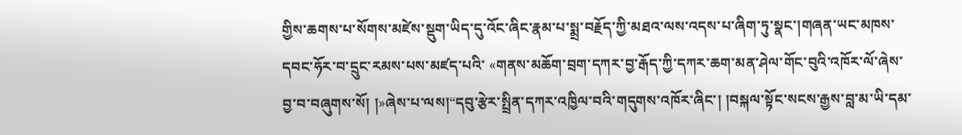གྱིས་ཆགས་པ་སོགས་མཛེས་སྡུག་ཡིད་དུ་འོང་ཞིང་རྣམ་པ་སྨྲ་བརྗོད་ཀྱི་མཐའ་ལས་འདས་པ་ཞིག་ཏུ་སྣང་།གཞན་ཡང་མཁས་དབང་ཧོར་བ་དྲུང་རམས་པས་མཛད་པའི་ «གནས་མཆོག་བྲག་དཀར་བྱ་རྒོད་ཀྱི་དཀར་ཆག་མན་ཤེལ་གོང་བུའི་འཁོར་ལོ་ཞེས་བྱ་བ་བཞུགས་སོ། །»ཞེས་པ་ལས།“དབུ་རྩེར་སྤྲིན་དཀར་འཁྱིལ་བའི་གདུགས་འཁོར་ཞིང་། །བསྐལ་སྟོང་སངས་རྒྱས་བླ་མ་ཡི་དམ་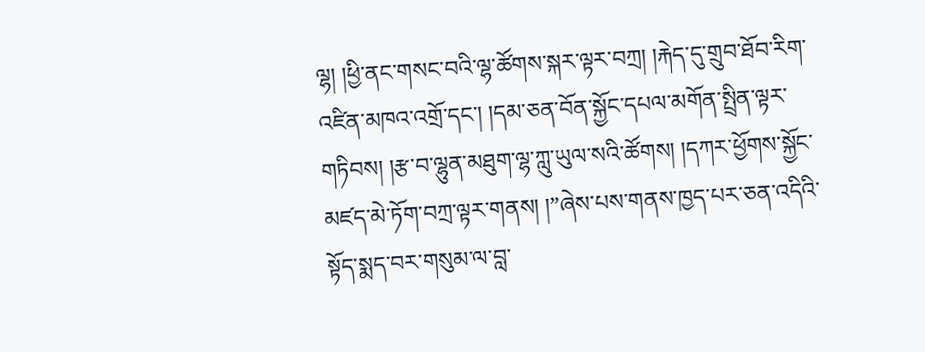ལྷ། །ཕྱི་ནང་གསང་བའི་ལྷ་ཚོགས་སྐར་ལྟར་བཀྲ། །རྐེད་དུ་གྲུབ་ཐོབ་རིག་འཛིན་མཁའ་འགྲོ་དང་། །དམ་ཅན་བོན་སྐྱོང་དཔལ་མགོན་སྤྲིན་ལྟར་གཏིབས། །རྩ་བ་ལྷུན་མཐུག་ལྷ་ཀླུ་ཡུལ་སའི་ཚོགས། །དཀར་ཕྱོགས་སྐྱོང་མཛད་མེ་ཏོག་བཀྲ་ལྟར་གནས། །”ཞེས་པས་གནས་ཁྱད་པར་ཅན་འདིའི་སྟོད་སྨད་བར་གསུམ་ལ་བླ་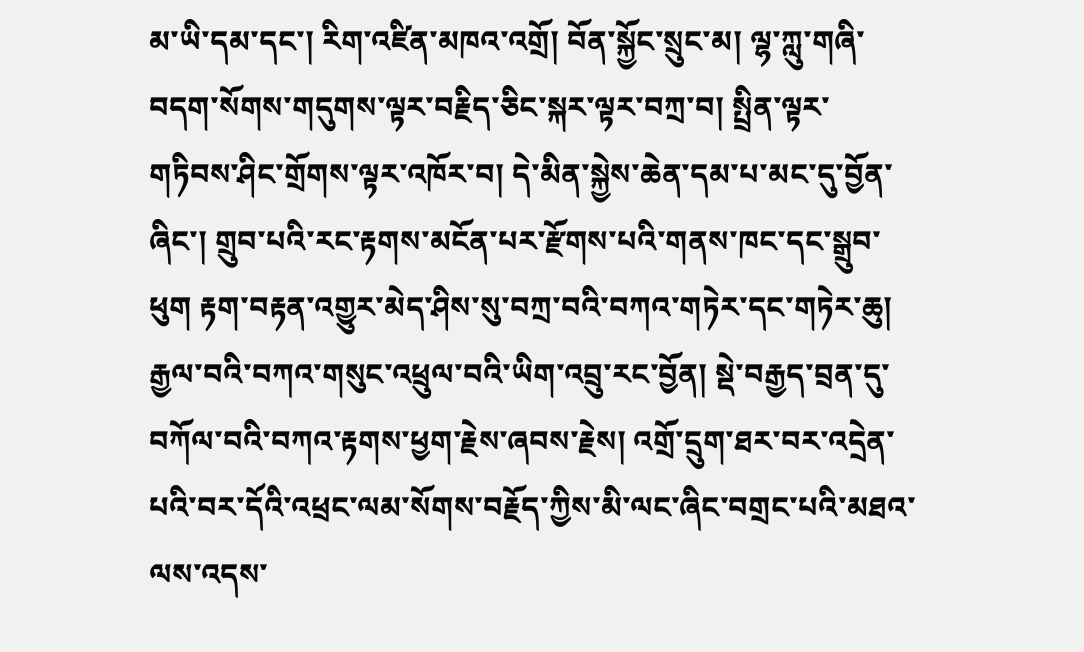མ་ཡི་དམ་དང་། རིག་འཛིན་མཁའ་འགྲོ། བོན་སྐྱོང་སྲུང་མ། ལྷ་ཀླུ་གཞི་བདག་སོགས་གདུགས་ལྟར་བརྗིད་ཅིང་སྐར་ལྟར་བཀྲ་བ། སྤྲིན་ལྟར་གཏིབས་ཤིང་གྲོགས་ལྟར་འཁོར་བ། དེ་མིན་སྐྱེས་ཆེན་དམ་པ་མང་དུ་བྱོན་ཞིང་། གྲུབ་པའི་རང་རྟགས་མངོན་པར་རྫོགས་པའི་གནས་ཁང་དང་སྒྲུབ་ཕུག རྟག་བརྟན་འགྱུར་མེད་ཤིས་སུ་བཀྲ་བའི་བཀའ་གཏེར་དང་གཏེར་ཆུ། རྒྱལ་བའི་བཀའ་གསུང་འཕྲུལ་བའི་ཡིག་འབྲུ་རང་བྱོན། སྡེ་བརྒྱད་བྲན་དུ་བཀོལ་བའི་བཀའ་རྟགས་ཕྱག་རྗེས་ཞབས་རྗེས། འགྲོ་དྲུག་ཐར་བར་འདྲེན་པའི་བར་དོའི་འཕྲང་ལམ་སོགས་བརྗོད་ཀྱིས་མི་ལང་ཞིང་བགྲང་པའི་མཐའ་ལས་འདས་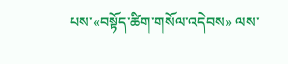པས་«བསྟོད་ཚིག་གསོལ་འདེབས» ལས་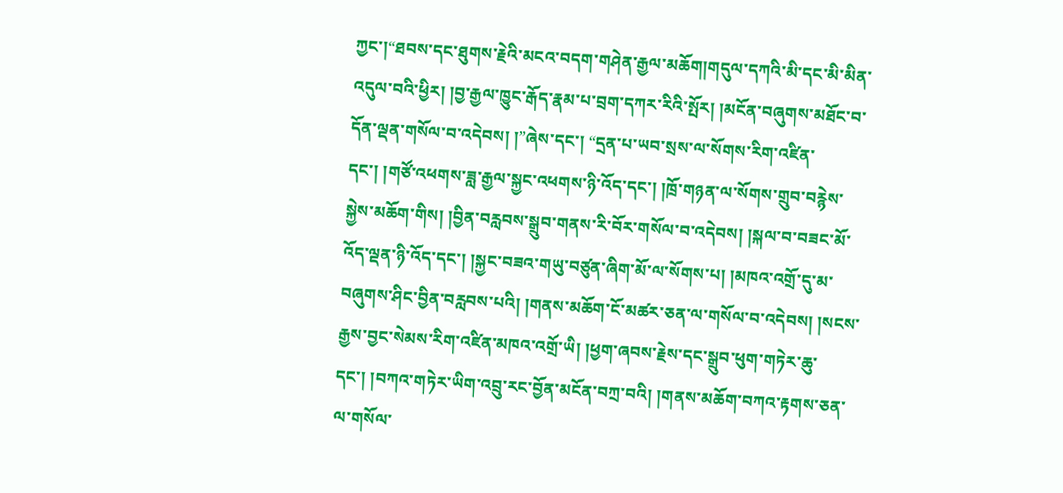ཀྱང་།“ཐབས་དང་ཐུགས་རྗེའི་མངའ་བདག་གཤེན་རྒྱལ་མཆོག།གདུལ་དཀའི་མི་དང་མི་མིན་འདུལ་བའི་ཕྱིར། །བྱ་རྒྱལ་ཁྱུང་རྒོད་རྣམ་པ་བྲག་དཀར་རིའི་སྤོར། །མངོན་བཞུགས་མཐོང་བ་དོན་ལྡན་གསོལ་བ་འདེབས། །”ཞེས་དང་། “དྲན་པ་ཡབ་སྲས་ལ་སོགས་རིག་འཛིན་དང་། །གཙོ་འཕགས་ཟླ་རྒྱལ་སྐྱང་འཕགས་ཉི་འོད་དང་། །ཁྲོ་གཉན་ལ་སོགས་གྲུབ་བརྙེས་སྐྱེས་མཆོག་གིས། །བྱིན་བརླབས་སྒྲུབ་གནས་རི་བོར་གསོལ་བ་འདེབས། །སྐལ་བ་བཟང་མོ་འོད་ལྡན་ཉི་འོད་དང་། །སྐྱང་བཟའ་གཡུ་བཙུན་ཞིག་མོ་ལ་སོགས་པ། །མཁའ་འགྲོ་དུ་མ་བཞུགས་ཤིང་བྱིན་བརླབས་པའི། །གནས་མཆོག་ངོ་མཚར་ཅན་ལ་གསོལ་བ་འདེབས། །སངས་རྒྱས་བྱང་སེམས་རིག་འཛིན་མཁའ་འགྲོ་ཡི། །ཕྱག་ཞབས་རྗེས་དང་སྒྲུབ་ཕུག་གཏེར་ཆུ་དང་། །བཀའ་གཏེར་ཡིག་འབྲུ་རང་བྱོན་མངོན་བཀྲ་བའི། །གནས་མཆོག་བཀའ་རྟགས་ཅན་ལ་གསོལ་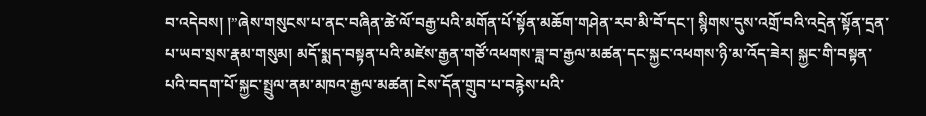བ་འདེབས། །”ཞེས་གསུངས་པ་ནང་བཞིན་ཚེ་ལོ་བརྒྱ་པའི་མགོན་པོ་སྟོན་མཆོག་གཤེན་རབ་མི་བོ་དང་། སྙིགས་དུས་འགྲོ་བའི་འདྲེན་སྟོན་དྲན་པ་ཡབ་སྲས་རྣམ་གསུམ། མདོ་སྨད་བསྟན་པའི་མཛེས་རྒྱན་གཙོ་འཕགས་ཟླ་བ་རྒྱལ་མཚན་དང་སྐྱང་འཕགས་ཉི་མ་འོད་ཟེར། སྐྱང་གི་བསྟན་པའི་བདག་པོ་སྐྱང་སྤྲུལ་ནམ་མཁའ་རྒྱལ་མཚན། ངེས་དོན་གྲུབ་པ་བརྙེས་པའི་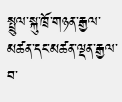སྤྲུལ་སྐུ་ཁྲོ་གཉན་རྒྱལ་མཚན་དང་མཚན་ལྡན་རྒྱལ་བ་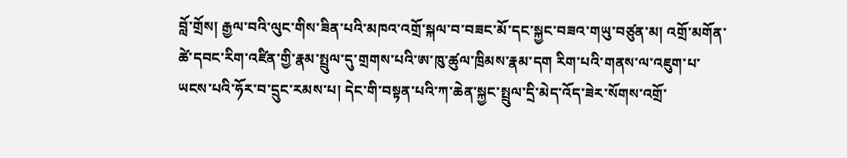བློ་གྲོས། རྒྱལ་བའི་ལུང་གིས་ཟིན་པའི་མཁའ་འགྲོ་སྐལ་བ་བཟང་མོ་དང་སྐྱང་བཟའ་གཡུ་བཙུན་མ། འགྲོ་མགོན་ཚེ་དབང་རིག་འཛིན་གྱི་རྣམ་སྤྲུལ་དུ་གྲགས་པའི་ཨ་ཁུ་ཚུལ་ཁྲིམས་རྣམ་དག རིག་པའི་གནས་ལ་འཇུག་པ་ཡངས་པའི་ཧོར་བ་དྲུང་རམས་པ། དེང་གི་བསྟན་པའི་ཀ་ཆེན་སྐྱང་སྤྲུལ་དྲི་མེད་འོད་ཟེར་སོགས་འགྲོ་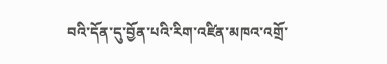བའི་དོན་དུ་བྱོན་པའི་རིག་འཛིན་མཁའ་འགྲོ་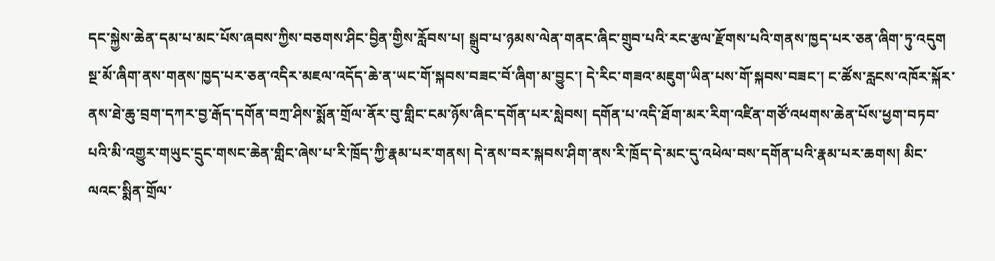དང་སྐྱེས་ཆེན་དམ་པ་མང་པོས་ཞབས་ཀྱིས་བཅགས་ཤིང་བྱིན་གྱིས་རློབས་པ། སྒྲུབ་པ་ཉམས་ལེན་གནང་ཞིང་གྲུབ་པའི་རང་རྩལ་རྫོགས་པའི་གནས་ཁྱད་པར་ཅན་ཞིག་ཏུ་འདུག
སྔ་མོ་ཞིག་ནས་གནས་ཁྱད་པར་ཅན་འདིར་མཇལ་འདོད་ཆེ་ན་ཡང་གོ་སྐབས་བཟང་བོ་ཞིག་མ་བྱུང་། དེ་རིང་གཟའ་མཇུག་ཡིན་པས་གོ་སྐབས་བཟང་། ང་ཚོས་རླངས་འཁོར་སྐོར་ནས་ཐེ་ཆུ་བྲག་དཀར་བྱ་རྒོད་དགོན་བཀྲ་ཤིས་སྨོན་གྲོལ་ནོར་བུ་གླིང་ངམ་ཉོས་ཞིང་དགོན་པར་སླེབས། དགོན་པ་འདི་ཐོག་མར་རིག་འཛིན་གཙོ་འཕགས་ཆེན་པོས་ཕྱག་བཏབ་པའི་མི་འགྱུར་གཡུང་དྲུང་གསང་ཆེན་གླིང་ཞེས་པ་རི་ཁྲོད་ཀྱི་རྣམ་པར་གནས། དེ་ནས་བར་སྐབས་ཤིག་ནས་རི་ཁྲོད་དེ་མང་དུ་འཕེལ་བས་དགོན་པའི་རྣམ་པར་ཆགས། མིང་ལའང་སྨིན་གྲོལ་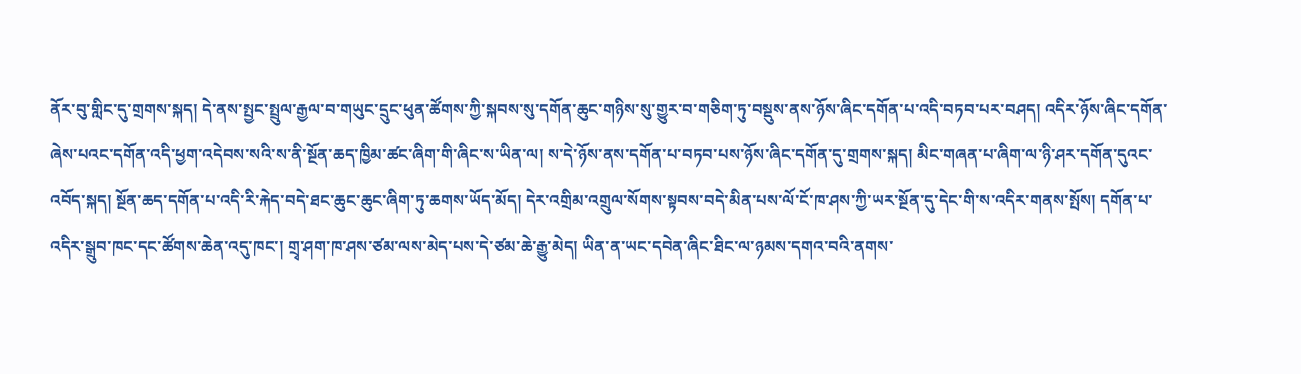ནོར་བུ་གླིང་དུ་གྲགས་སྐད། དེ་ནས་སྤྱང་སྤྲུལ་རྒྱལ་བ་གཡུང་དྲུང་ཕུན་ཚོགས་ཀྱི་སྐབས་སུ་དགོན་ཆུང་གཉིས་སུ་གྱུར་བ་གཅིག་ཏུ་བསྡུས་ནས་ཉོས་ཞིང་དགོན་པ་འདི་བཏབ་པར་བཤད། འདིར་ཉོས་ཞིང་དགོན་ཞེས་པའང་དགོན་འདི་ཕྱག་འདེབས་སའི་ས་ནི་སྔོན་ཆད་ཁྱིམ་ཚང་ཞིག་གི་ཞིང་ས་ཡིན་ལ། ས་དེ་ཉོས་ནས་དགོན་པ་བཏབ་པས་ཉོས་ཞིང་དགོན་དུ་གྲགས་སྐད། མིང་གཞན་པ་ཞིག་ལ་ཉི་ཤར་དགོན་དུའང་འབོད་སྐད། སྔོན་ཆད་དགོན་པ་འདི་རི་རྐེད་བདེ་ཐང་ཆུང་ཆུང་ཞིག་ཏུ་ཆགས་ཡོད་མོད། དེར་འགྲིམ་འགྲུལ་སོགས་སྟབས་བདེ་མིན་པས་ལོ་ངོ་ཁ་ཤས་ཀྱི་ཡར་སྔོན་དུ་དེང་གི་ས་འདིར་གནས་སྤོས། དགོན་པ་འདིར་སྒྲུབ་ཁང་དང་ཚོགས་ཆེན་འདུ་ཁང་། གྲྭ་ཤག་ཁ་ཤས་ཙམ་ལས་མེད་པས་དེ་ཙམ་ཆེ་རྒྱུ་མེད། ཡིན་ན་ཡང་དབེན་ཞིང་ཐིང་ལ་ཉམས་དགའ་བའི་ནགས་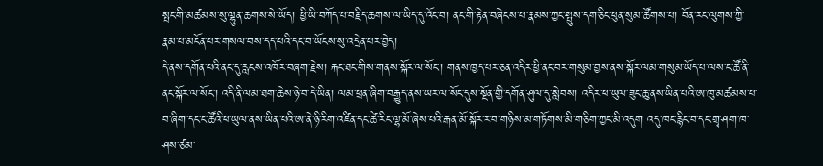སྤང་གི་མཚམས་སུ་ལྷུན་ཆགས་སེ་ཡོད། ཕྱི་ཡི་བཀོད་པ་བརྗིད་ཆགས་ལ་ཡིད་དུ་འོང་བ། ནང་གི་རྟེན་བཞེངས་པ་རྣམས་ཀྱང་སྤུས་དག་ཅིང་ཕུན་སུམ་ཚོགས་པ། བོན་རང་ལུགས་ཀྱི་རྣམ་པ་མངོན་པར་གསལ་བས་དད་པའི་དང་བ་ཡོངས་སུ་འདྲེན་པར་བྱེད།
དེ་ནས་དགོན་པའི་ནང་དུ་རླངས་འཁོར་བཞག་རྗེས། རྐང་ཐང་གིས་གནས་སྐོར་ལ་སོང་། གནས་ཁྱད་པར་ཅན་འདིར་ཕྱི་ནང་བར་གསུམ་བྱས་ནས་སྐོར་ལམ་གསུམ་ཡོད་པ་ལས་ང་ཚོ་ནི་ནང་སྐོར་ལ་སོང་། འདི་ནི་ལམ་ཐག་ཆེས་ཉེ་བ་དེ་ཡིན། ལམ་ཕྲན་ཞིག་བརྒྱུད་ནས་ཡར་ལ་སོང་དུས་སྔོན་གྱི་དགོན་ཤུལ་དུ་སླེབས། འདིར་ཕ་ཡུལ་ཟུང་ཆུ་ནས་ཡིན་པའི་ཨ་ཁུ་མཚམས་པ་བ་ཞིག་དང་ང་ཚོའི་ཕ་ཡུལ་ནས་ཡིན་པའི་ཨ་ནེ་ཉི་རིག་འཛིན་དང་ཚེ་རིང་ལྷ་མོ་ཞེས་པའི་རྒན་མོ་སྐོར་ར་བ་གཉིས་མ་གཏོགས་མི་གཅིག་ཀྱང་མི་འདུག འདུ་ཁང་རྙིང་བ་དང་གྲྭ་ཤག་ཁ་ཤས་ཙམ་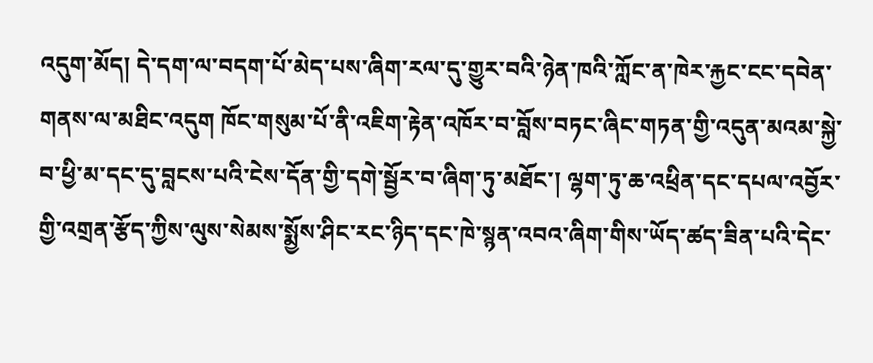འདུག་མོད། དེ་དག་ལ་བདག་པོ་མེད་པས་ཞིག་རལ་དུ་གྱུར་བའི་ཉེན་ཁའི་ཀློང་ན་ཁེར་རྐྱང་ངང་དབེན་གནས་ལ་མཐིང་འདུག ཁོང་གསུམ་པོ་ནི་འཇིག་རྟེན་འཁོར་བ་བློས་བཏང་ཞིང་གཏན་གྱི་འདུན་མའམ་སྐྱེ་བ་ཕྱི་མ་དང་དུ་བླངས་པའི་ངེས་དོན་གྱི་དགེ་སྦྱོར་བ་ཞིག་ཏུ་མཐོང་། ལྷག་ཏུ་ཆ་འཕྲིན་དང་དཔལ་འབྱོར་གྱི་འགྲན་རྩོད་ཀྱིས་ལུས་སེམས་སྨྱོས་ཤིང་རང་ཉིད་དང་ཁེ་སྙན་འབའ་ཞིག་གིས་ཡོད་ཚད་ཟིན་པའི་དེང་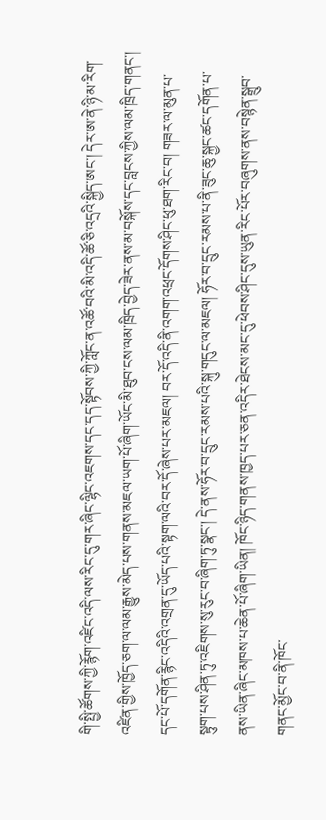གི་སྤྱི་ཚོགས་ཀྱི་རྙོག་འཛིང་འདི་ལས་རིང་དུ་གར་ཞིང་ལྷིང་འཇགས་དང་དད་སྟོབས་ཀྱི་ཀློང་ན་འཚོ་བའི་མི་འདི་ཚོ་ཅི་འདྲའི་སྐྱིད་ཨང་། དེར་ཨ་ནེ་ཉི་མ་རིག་འཛིན་གྱིས་ཁྱོད་ཅག་ལ་ལམ་རྒྱུས་མེད་པས་གནས་མཇལ་ཡག་པོ་ཞིག་ཡོང་མི་ཐུབ་ངས་ལམ་ཁྲིད་བྱེད་ཟེར་ནས་མ་བསྐོས་དང་བླངས་ཀྱིས་ལམ་ཁྲིད་གནང་། དང་པོ་དགོན་རྙིང་འདིའི་འགྲན་དུ་ཡོད་པའི་སྟག་ལའི་བར་དོ་ཞེས་པར་མཇལ། བར་དོ་འདི་ནི་འགག་འཕྲང་དོགས་ཤིང་ཕུ་ཐག་རིང་བ། གཟར་ལ་མུན་པ་སྟུག་པས་ཤིན་ཏུ་འཇིགས་སུ་རུང་བ་ཞིག་ཏུ་སྣང་། དེ་ནས་ཧོར་བ་དྲུང་རམས་པའི་སྐུ་གདུང་ལ་མཇལ། ཧོར་བ་དྲུང་རམས་པ་ནི་ཟུང་ཆུ་སྐྱང་ཚང་དགོན་པ་ནས་ཡིན་ཞིང་མཁས་པ་ཆེན་པོ་ཞིག་ཡིན། ཁོང་ཉིད་གནས་ཁྱད་པར་ཅན་འདིར་ཐེངས་མང་དུ་ཕེབས་ཤིང་དུས་ཡུན་རིང་པོར་བཞུགས་ནས་བསྙེན་སྒྲུབ་གནང་མྱོང་བ་ནི་ཁོང་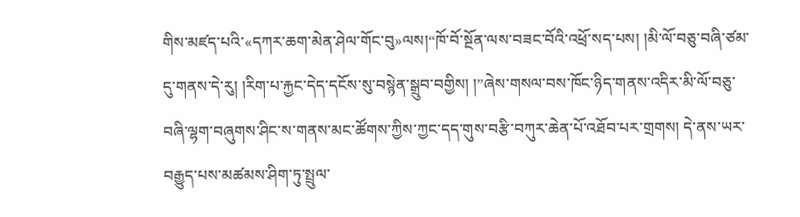གིས་མཛད་པའི་«དཀར་ཆག་མེན་ཤེལ་གོང་བུ»ལས།“ཁོ་བོ་སྔོན་ལས་བཟང་བོའི་འཕྲོ་སད་པས། །མི་ལོ་བཅུ་བཞི་ཙམ་དུ་གནས་དེ་རུ། །རིག་པ་རྐྱང་དེད་དངོས་སུ་བསྙེན་སྒྲུབ་བགྱིས། །”ཞེས་གསལ་བས་ཁོང་ཉིད་གནས་འདིར་མི་ལོ་བཅུ་བཞི་ལྷག་བཞུགས་ཤིང་ས་གནས་མང་ཚོགས་ཀྱིས་ཀྱང་དད་གུས་བརྩི་བཀུར་ཆེན་པོ་འཐོབ་པར་གྲགས། དེ་ནས་ཡར་བརྒྱུད་པས་མཚམས་ཤིག་ཏུ་སྤྲུལ་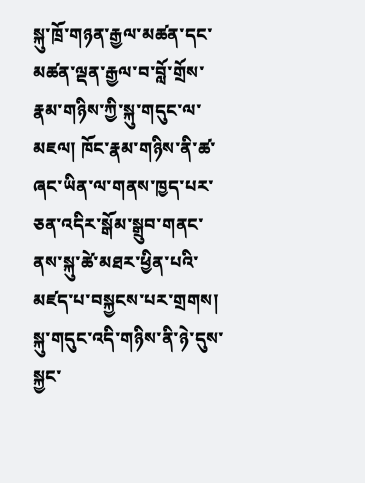སྐུ་ཁྲོ་གཉན་རྒྱལ་མཚན་དང་མཚན་ལྡན་རྒྱལ་བ་བློ་གྲོས་རྣམ་གཉིས་ཀྱི་སྐུ་གདུང་ལ་མཇལ། ཁོང་རྣམ་གཉིས་ནི་ཚ་ཞང་ཡིན་ལ་གནས་ཁྱད་པར་ཅན་འདིར་སྒོམ་སྒྲུབ་གནང་ནས་སྐུ་ཚེ་མཐར་ཕྱིན་པའི་མཛད་པ་བསྐྱངས་པར་གྲགས། སྐུ་གདུང་འདི་གཉིས་ནི་ཉེ་དུས་སྐྱང་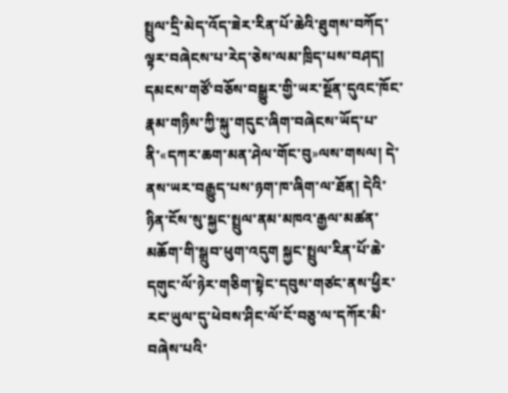སྤྲུལ་དྲི་མེད་འོད་ཟེར་རིན་པོ་ཆེའི་ཐུགས་བཀོད་ལྟར་བཞེངས་པ་རེད་ཅེས་ལམ་ཁྲིད་པས་བཤད། དམངས་གཙོ་བཅོས་བསྒྱུར་གྱི་ཡར་སྔོན་དུའང་ཁོང་རྣམ་གཉིས་ཀྱི་སྐུ་གདུང་ཞིག་བཞེངས་ཡོད་པ་ནི་«དཀར་ཆག་མན་ཤེལ་གོང་བུ»ལས་གསལ། དེ་ནས་ཡར་བརྒྱུད་པས་ཉག་ཁ་ཞིག་ལ་ཐོན། དེའི་ཉིན་ངོས་སུ་སྐྱང་སྤྲུལ་ནམ་མཁའ་རྒྱལ་མཚན་མཆོག་གི་སྒྲུབ་ཕུག་འདུག སྐྱང་སྤྲུལ་རིན་པོ་ཆེ་དགུང་ལོ་ཉེར་གཅིག་སྟེང་དབུས་གཙང་ནས་ཕྱིར་རང་ཡུལ་དུ་ཕེབས་ཤིང་ལོ་ངོ་བཅུ་ལ་དཀོར་མི་བཞེས་པའི་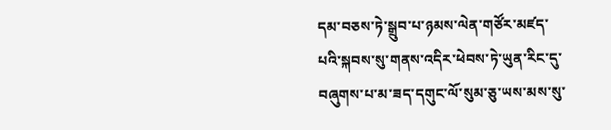དམ་བཅས་ཏེ་སྒྲུབ་པ་ཉམས་ལེན་གཙོར་མཛད་པའི་སྐབས་སུ་གནས་འདིར་ཕེབས་ཏེ་ཡུན་རིང་དུ་བཞུགས་པ་མ་ཟད་དགུང་ལོ་སུམ་ཅུ་ཡས་མས་སུ་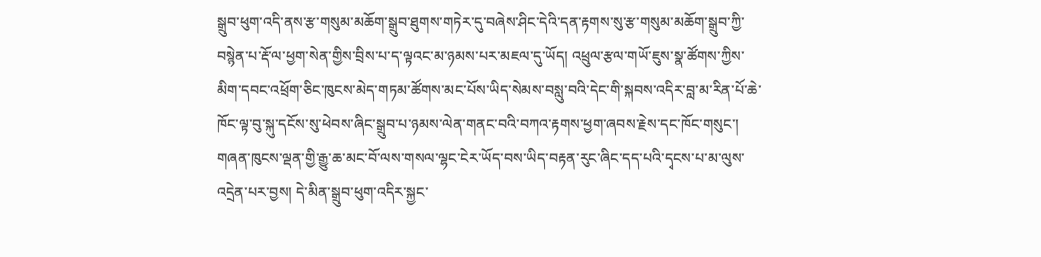སྒྲུབ་ཕུག་འདི་ནས་རྩ་གསུམ་མཆོག་སྒྲུབ་ཐུགས་གཏེར་དུ་བཞེས་ཤིང་དེའི་དན་རྟགས་སུ་རྩ་གསུམ་མཆོག་སྒྲུབ་ཀྱི་བསྙེན་པ་རྡོ་ལ་ཕྱག་སེན་གྱིས་བྲིས་པ་ད་ལྟའང་མ་ཉམས་པར་མཇལ་དུ་ཡོད། འཕྲུལ་རྩལ་གཡོ་ཇུས་སྣ་ཚོགས་ཀྱིས་མིག་དབང་འཕྲོག་ཅིང་ཁུངས་མེད་གཏམ་ཚོགས་མང་པོས་ཡིད་སེམས་བསླུ་བའི་དེང་གི་སྐབས་འདིར་བླ་མ་རིན་པོ་ཆེ་ཁོང་ལྟ་བུ་སྐུ་དངོས་སུ་ཕེབས་ཞིང་སྒྲུབ་པ་ཉམས་ལེན་གནང་བའི་བཀའ་རྟགས་ཕྱག་ཞབས་རྗེས་དང་ཁོང་གསུང་། གཞན་ཁུངས་ལྡན་གྱི་རྒྱུ་ཆ་མང་བོ་ལས་གསལ་ལྷང་ངེར་ཡོད་བས་ཡིད་བརྟན་རུང་ཞིང་དད་པའི་དྭངས་པ་མ་ལུས་འདྲེན་པར་བྱས། དེ་མིན་སྒྲུབ་ཕུག་འདིར་སྐྱང་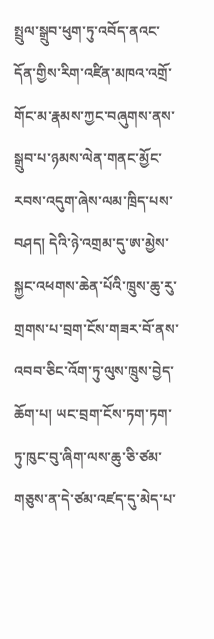སྤྲུལ་སྒྲུབ་ཕུག་ཏུ་འབོད་ནའང་དོན་གྱིས་རིག་འཛིན་མཁའ་འགྲོ་གོང་མ་རྣམས་ཀྱང་བཞུགས་ནས་སྒྲུབ་པ་ཉམས་ལེན་གནང་མྱོང་རབས་འདུག་ཞེས་ལམ་ཁྲིད་པས་བཤད། དེའི་ཉེ་འགྲམ་དུ་ཨ་མྱེས་སྐྱང་འཕགས་ཆེན་པོའི་ཁྲུས་ཆུ་རུ་གྲགས་པ་བྲག་ངོས་གཟར་བོ་ནས་འབབ་ཅིང་འོག་ཏུ་ལུས་ཁྲུས་བྱེད་ཆོག་པ། ཡང་བྲག་ངོས་ཏག་ཏག་ཏུ་ཁུང་བུ་ཞིག་ལས་ཆུ་ཅི་ཙམ་གཅུས་ན་དེ་ཙམ་འཛད་དུ་མེད་པ་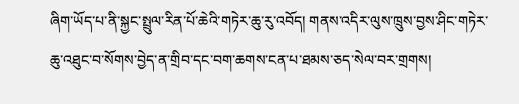ཞིག་ཡོད་པ་ནི་སྐྱང་སྤྲུལ་རིན་པོ་ཆེའི་གཏེར་ཆུ་རུ་འབོད། གནས་འདིར་ལུས་ཁྲུས་བྱས་ཤིང་གཏེར་ཆུ་འཐུང་བ་སོགས་བྱེད་ན་གྲིབ་དང་བག་ཆགས་ངན་པ་ཐམས་ཅད་སེལ་བར་གྲགས།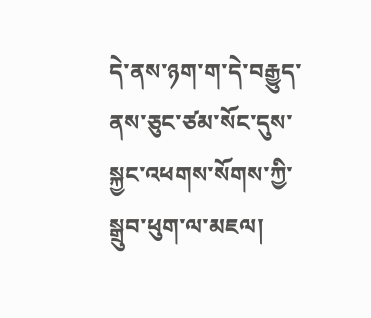དེ་ནས་ཉག་ག་དེ་བརྒྱུད་ནས་ཅུང་ཙམ་སོང་དུས་སྐྱང་འཕགས་སོགས་ཀྱི་སྒྲུབ་ཕུག་ལ་མཇལ།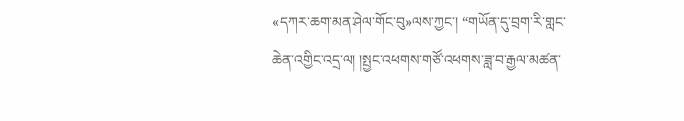«དཀར་ཆག་མན་ཤེལ་གོང་བུ»ལས་ཀྱང་། “གཡོན་དུ་བྲག་རི་གླང་ཆེན་འགྱིང་འདྲ་ལ། །སྤྱང་འཕགས་གཙོ་འཕགས་ཟླ་བ་རྒྱལ་མཚན་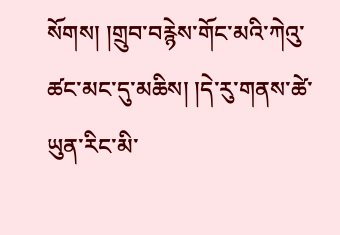སོགས། །གྲུབ་བརྙེས་གོང་མའི་ཀེའུ་ཚང་མང་དུ་མཆིས། །དེ་རུ་གནས་ཚེ་ཡུན་རིང་མི་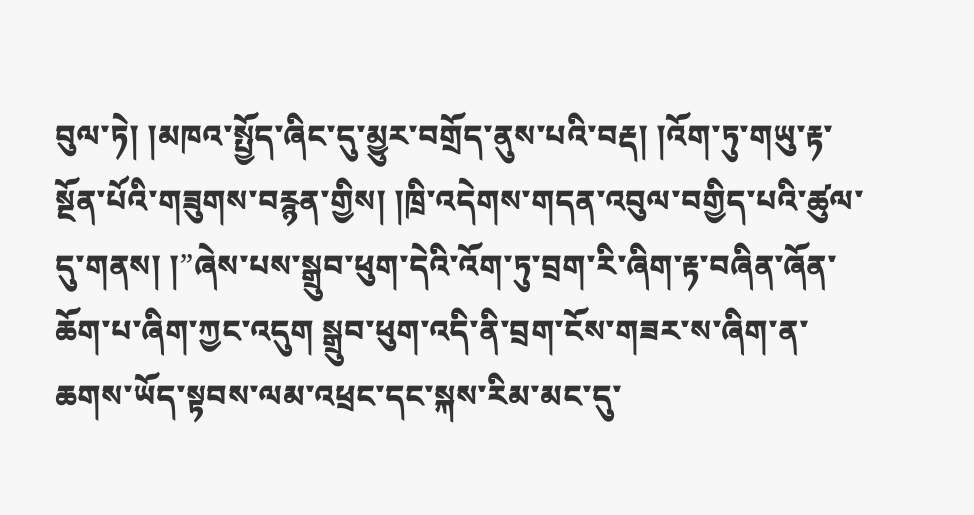བུལ་ཏེ། །མཁའ་སྤྱོད་ཞིང་དུ་མྱུར་བགྲོད་ནུས་པའི་བརྡ། །འོག་ཏུ་གཡུ་རྟ་སྔོན་པོའི་གཟུགས་བརྙན་གྱིས། །ཁྲི་འདེགས་གདན་འབུལ་བགྱིད་པའི་ཚུལ་དུ་གནས། །”ཞེས་པས་སྒྲུབ་ཕུག་དེའི་འོག་ཏུ་བྲག་རི་ཞིག་རྟ་བཞིན་ཞོན་ཆོག་པ་ཞིག་ཀྱང་འདུག སྒྲུབ་ཕུག་འདི་ནི་བྲག་ངོས་གཟར་ས་ཞིག་ན་ཆགས་ཡོད་སྟབས་ལམ་འཕྲང་དང་སྐས་རིམ་མང་དུ་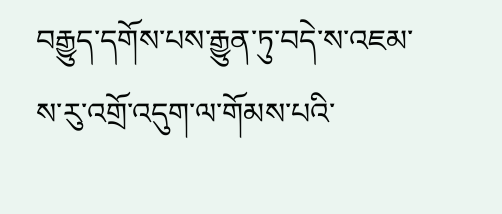བརྒྱུད་དགོས་པས་རྒྱུན་ཏུ་བདེ་ས་འཇམ་ས་རུ་འགྲོ་འདུག་ལ་གོམས་པའི་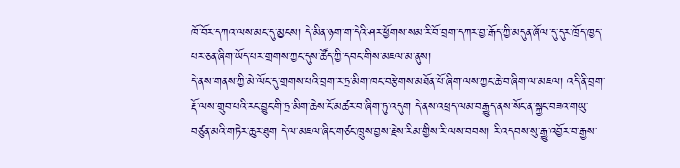ཁོ་བོར་དཀའ་ལས་མང་དུ་མྱངས། དེ་མིན་ཉག་ག་དེའི་ཤར་ཕྱོགས་སམ་རི་བོ་བྲག་དཀར་བྱ་རྒོད་ཀྱི་མདུན་ཞོལ་དུ་དུར་ཁྲོད་ཁྱད་པར་ཅན་ཞིག་ཡོད་པར་གྲགས་ཀྱང་དུས་ཚོད་ཀྱི་དབང་གིས་མཇལ་མ་ནུས།
དེ་ནས་གནས་ཀྱི་མེ་ལོང་དུ་གྲགས་པའི་བྲག་ར་ཏྲ་མིག་ཁང་བརྩེགས་མཐོན་པོ་ཞིག་ལས་ཀྱང་ཆེ་བ་ཞིག་ལ་མཇལ། འདི་ནི་བྲག་རྡོ་ལས་གྲུབ་པའི་རང་བྱུང་གི་ཏྲ་མིག་ཆེས་ངོ་མཚར་བ་ཞིག་ཏུ་འདུག དེ་ནས་འཕྲད་ལམ་བརྒྱུད་ནས་སོང་ན་སྐྱང་བཟའ་གཡུ་བཙུན་མའི་གཏེར་ཆུར་ཐུག དེ་ལ་མཇལ་ཞིང་གཙང་ཁྲུས་བྱས་རྗེས་རིམ་གྱིས་རི་ལས་བབས། རི་འདབས་སུ་རྒྱུ་འབྱོར་བ་རྒྱས་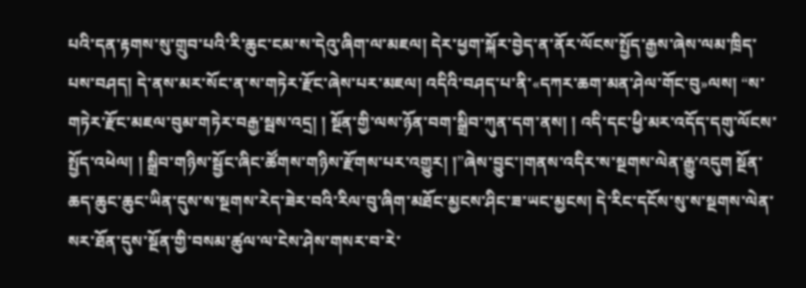པའི་དན་རྟགས་སུ་གྲུབ་པའི་རི་ཆུང་ངམ་ས་དེའུ་ཞིག་ལ་མཇལ། དེར་ཕྱག་སྐོར་བྱེད་ན་ནོར་ལོངས་སྤྱོད་རྒྱས་ཞེས་ལམ་ཁྲིད་པས་བཤད། དེ་ནས་མར་སོང་ན་ས་གཏེར་རྫོང་ཞེས་པར་མཇལ། འདིའི་བཤད་པ་ནི་«དཀར་ཆག་མན་ཤེལ་གོང་བུ»ལས། “ས་གཏེར་རྫོང་མཇལ་བུམ་གཏེར་བརྒྱ་སྦས་འདྲ། ། སྔོན་གྱི་ལས་ཉོན་བག་སྒྲིབ་ཀུན་དག་ནས། ། འདི་དང་ཕྱི་མར་འདོད་དགུ་ལོངས་སྤྱོད་འཕེལ། ། སྒྲིབ་གཉིས་སྦྱོང་ཞིང་ཚོགས་གཉིས་རྫོགས་པར་འགྱུར། །”ཞེས་བྱུང་།གནས་འདིར་ས་སྔགས་ལེན་རྒྱུ་འདུག སྔོན་ཆད་ཆུང་ཆུང་ཡིན་དུས་ས་སྔགས་རེད་ཟེར་བའི་རིལ་བུ་ཞིག་མཐོང་མྱངས་ཤིང་ཟ་ཡང་མྱངས། དེ་རིང་དངོས་སུ་ས་སྔགས་ལེན་སར་ཐོན་དུས་སྔོན་གྱི་བསམ་ཚུལ་ལ་ངེས་ཤེས་གསར་བ་རེ་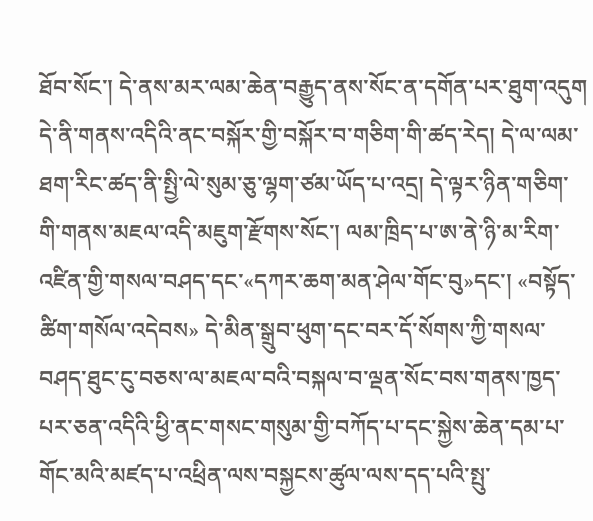ཐོབ་སོང་། དེ་ནས་མར་ལམ་ཆེན་བརྒྱུད་ནས་སོང་ན་དགོན་པར་ཐུག་འདུག དེ་ནི་གནས་འདིའི་ནང་བསྐོར་གྱི་བསྐོར་བ་གཅིག་གི་ཚད་རེད། དེ་ལ་ལམ་ཐག་རིང་ཚད་ནི་སྤྱི་ལེ་སུམ་ཅུ་ལྷག་ཙམ་ཡོད་པ་འདྲ། དེ་ལྟར་ཉིན་གཅིག་གི་གནས་མཇལ་འདི་མཇུག་རྫོགས་སོང་། ལམ་ཁྲིད་པ་ཨ་ནེ་ཉི་མ་རིག་འཛིན་གྱི་གསལ་བཤད་དང་«དཀར་ཆག་མན་ཤེལ་གོང་བུ»དང་། «བསྟོད་ཚིག་གསོལ་འདེབས» དེ་མིན་སྒྲུབ་ཕུག་དང་བར་དོ་སོགས་ཀྱི་གསལ་བཤད་ཐུང་ངུ་བཅས་ལ་མཇལ་བའི་བསྐལ་བ་ལྡན་སོང་བས་གནས་ཁྱད་པར་ཅན་འདིའི་ཕྱི་ནང་གསང་གསུམ་གྱི་བཀོད་པ་དང་སྐྱེས་ཆེན་དམ་པ་གོང་མའི་མཛད་པ་འཕྲིན་ལས་བསྐྱངས་ཚུལ་ལས་དད་པའི་སྤུ་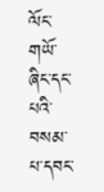ལོང་གཡོ་ཞིང་དང་པའི་བསམ་པ་དབང་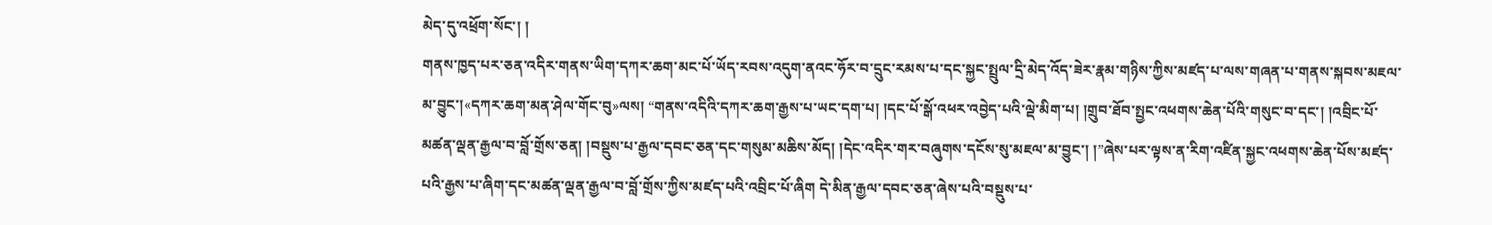མེད་དུ་འཕྲོག་སོང་། །
གནས་ཁྱད་པར་ཅན་འདིར་གནས་ཡིག་དཀར་ཆག་མང་པོ་ཡོད་རབས་འདུག་ནའང་ཧོར་བ་དྲུང་རམས་པ་དང་སྐྱང་སྤྲུལ་དྲི་མེད་འོད་ཟེར་རྣམ་གཉིས་ཀྱིས་མཛད་པ་ལས་གཞན་པ་གནས་སྐབས་མཇལ་མ་བྱུང་།«དཀར་ཆག་མན་ཤེལ་གོང་བུ»ལས། “གནས་འདིའི་དཀར་ཆག་རྒྱས་པ་ཡང་དག་པ། །དང་པོ་སྒོ་འཕར་འབྱེད་པའི་ལྡེ་མིག་པ། །གྲུབ་ཐོབ་སྤྱང་འཕགས་ཆེན་པོའི་གསུང་བ་དང་། །འབྲིང་པོ་མཚན་ལྡན་རྒྱལ་བ་བློ་གྲོས་ཅན། །བསྡུས་པ་རྒྱལ་དབང་ཅན་དང་གསུམ་མཆིས་མོད། །དེང་འདིར་གར་བཞུགས་དངོས་སུ་མཇལ་མ་བྱུང་། །”ཞེས་པར་ལྟས་ན་རིག་འཛིན་སྐྱང་འཕགས་ཆེན་པོས་མཛད་པའི་རྒྱས་པ་ཞིག་དང་མཚན་ལྡན་རྒྱལ་བ་བློ་གྲོས་ཀྱིས་མཛད་པའི་འབྲིང་པོ་ཞིག དེ་མིན་རྒྱལ་དབང་ཅན་ཞེས་པའི་བསྡུས་པ་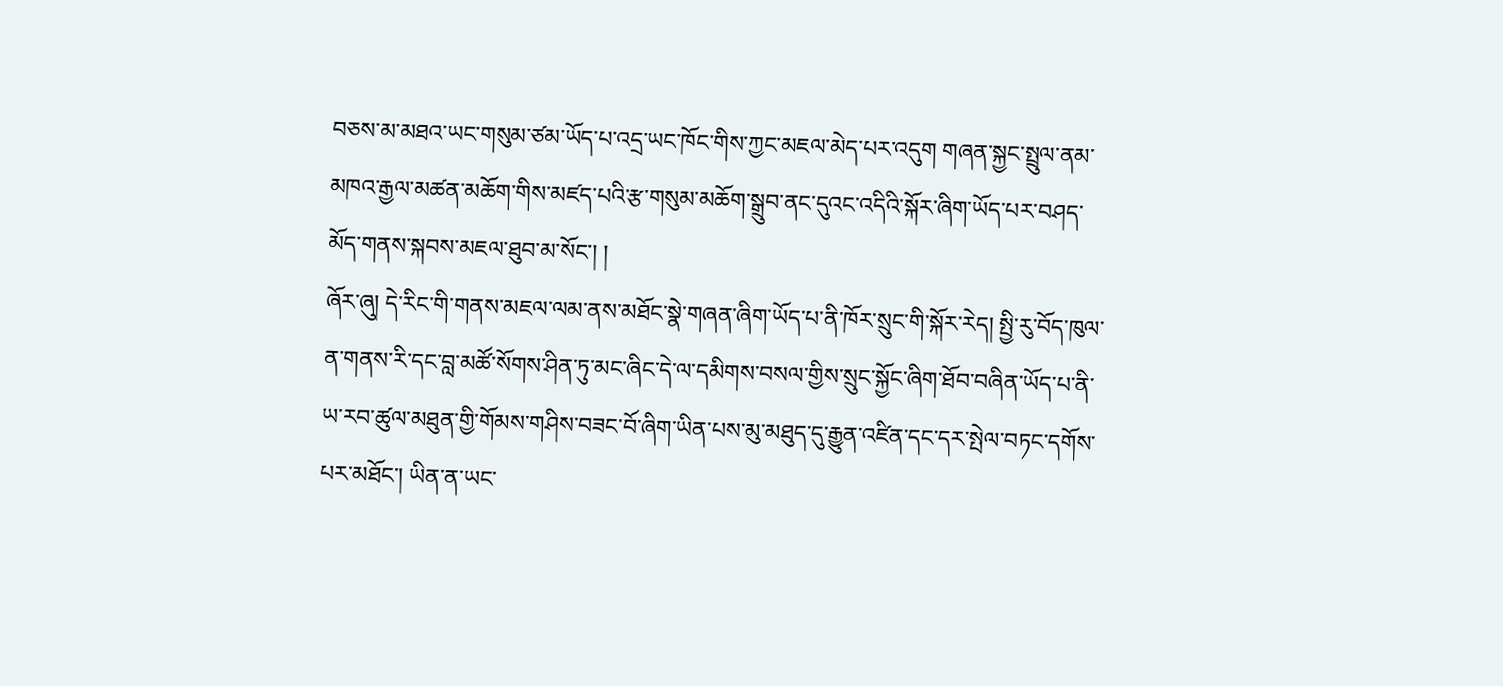བཅས་མ་མཐའ་ཡང་གསུམ་ཙམ་ཡོད་པ་འདྲ་ཡང་ཁོང་གིས་ཀྱང་མཇལ་མེད་པར་འདུག གཞན་སྐྱང་སྤྲུལ་ནམ་མཁའ་རྒྱལ་མཚན་མཆོག་གིས་མཛད་པའི་རྩ་གསུམ་མཆོག་སྒྲུབ་ནང་དུའང་འདིའི་སྐོར་ཞིག་ཡོད་པར་བཤད་མོད་གནས་སྐབས་མཇལ་ཐུབ་མ་སོང་། །
ཞོར་ཞུ། དེ་རིང་གི་གནས་མཇལ་ལམ་ནས་མཐོང་སྣེ་གཞན་ཞིག་ཡོད་པ་ནི་ཁོར་སྲུང་གི་སྐོར་རེད། སྤྱི་རུ་བོད་ཁུལ་ན་གནས་རི་དང་བླ་མཚོ་སོགས་ཤིན་ཏུ་མང་ཞིང་དེ་ལ་དམིགས་བསལ་གྱིས་སྲུང་སྐྱོང་ཞིག་ཐོབ་བཞིན་ཡོད་པ་ནི་ཡ་རབ་ཚུལ་མཐུན་གྱི་གོམས་གཤིས་བཟང་བོ་ཞིག་ཡིན་པས་མུ་མཐུད་དུ་རྒྱུན་འཛིན་དང་དར་སྤེལ་བཏང་དགོས་པར་མཐོང་། ཡིན་ན་ཡང་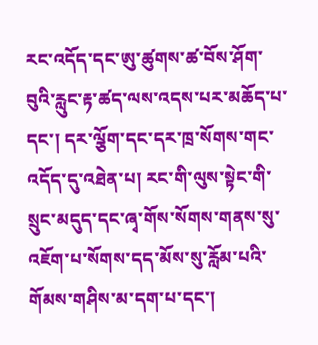རང་འདོད་དང་ཨུ་ཚུགས་ཚ་བོས་ཤོག་བུའི་རླུང་རྟ་ཚད་ལས་འདས་པར་མཆོད་པ་དང་། དར་ལྕོག་དང་དར་ཁྲ་སོགས་གང་འདོད་དུ་འཐེན་པ། རང་གི་ལུས་སྟེང་གི་སྲུང་མདུད་དང་ཞྭ་གོས་སོགས་གནས་སུ་འཇོག་པ་སོགས་དད་མོས་སུ་རློམ་པའི་གོམས་གཤིས་མ་དག་པ་དང་།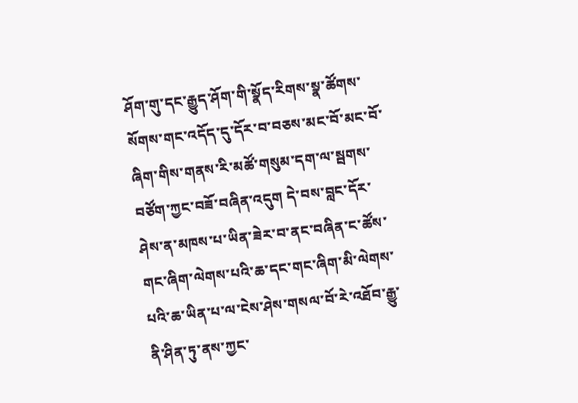ཤོག་གུ་དང་རྒྱུད་ཤོག་གི་སྣོད་རིགས་སྣ་ཚོགས་སོགས་གང་འདོད་དུ་དོར་བ་བཅས་མང་བོ་མང་བོ་ཞིག་གིས་གནས་རི་མཚོ་གསུམ་དག་ལ་སྦགས་བཙོག་ཀྱང་བཟོ་བཞིན་འདུག དེ་བས་བླང་དོར་ཤེས་ན་མཁས་པ་ཡིན་ཟེར་བ་ནང་བཞིན་ང་ཚོས་གང་ཞིག་ལེགས་པའི་ཆ་དང་གང་ཞིག་མི་ལེགས་པའི་ཆ་ཡིན་པ་ལ་ངེས་ཤེས་གསལ་བོ་རེ་འཐོབ་རྒྱུ་ནི་ཤིན་ཏུ་ནས་ཀྱང་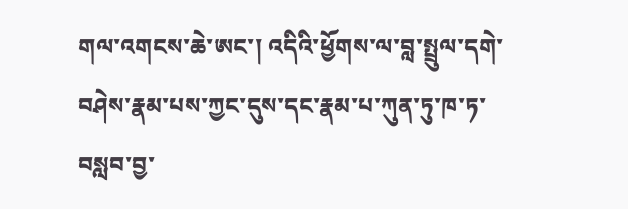གལ་འགངས་ཆེ་ཨང་། འདིའི་ཕྱོགས་ལ་བླ་སྤྲུལ་དགེ་བཤེས་རྣམ་པས་ཀྱང་དུས་དང་རྣམ་པ་ཀུན་ཏུ་ཁ་ཏ་བསླབ་བྱ་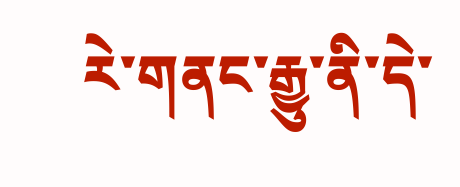རེ་གནང་རྒྱུ་ནི་དེ་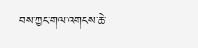བས་ཀྱང་གལ་འགངས་ཆེ་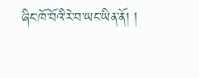ཞིང་ཁོ་བོའི་རེ་བ་ཡང་ཡིན་ནོ། །